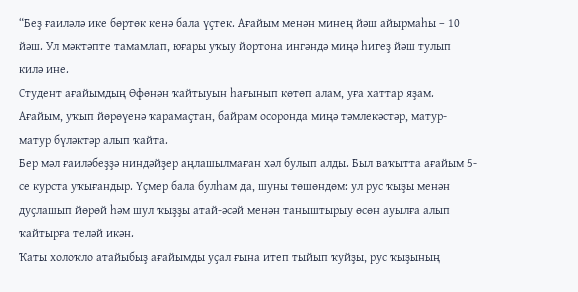“Беҙ ғаиләлә ике бөртөк кенә бала үҫтек. Ағайым менән минең йәш айырмаһы – 10 йәш. Ул мәктәпте тамамлап, юғары уҡыу йортона ингәндә миңә һигеҙ йәш тулып килә ине.
Студент ағайымдың Өфөнән ҡайтыуын һағынып көтөп алам, уға хаттар яҙам. Ағайым, уҡып йөрөүенә ҡарамаҫтан, байрам осоронда миңә тәмлекәстәр, матур-матур бүләктәр алып ҡайта.
Бер мәл ғаиләбеҙҙә ниндәйҙер аңлашылмаған хәл булып алды. Был ваҡытта ағайым 5-се курста уҡығандыр. Үҫмер бала булһам да, шуны төшөндөм: ул рус ҡыҙы менән дуҫлашып йөрөй һәм шул ҡыҙҙы атай-әсәй менән таныштырыу өсөн ауылға алып ҡайтырға теләй икән.
Ҡаты холоҡло атайыбыҙ ағайымды уҫал ғына итеп тыйып ҡуйҙы, рус ҡыҙының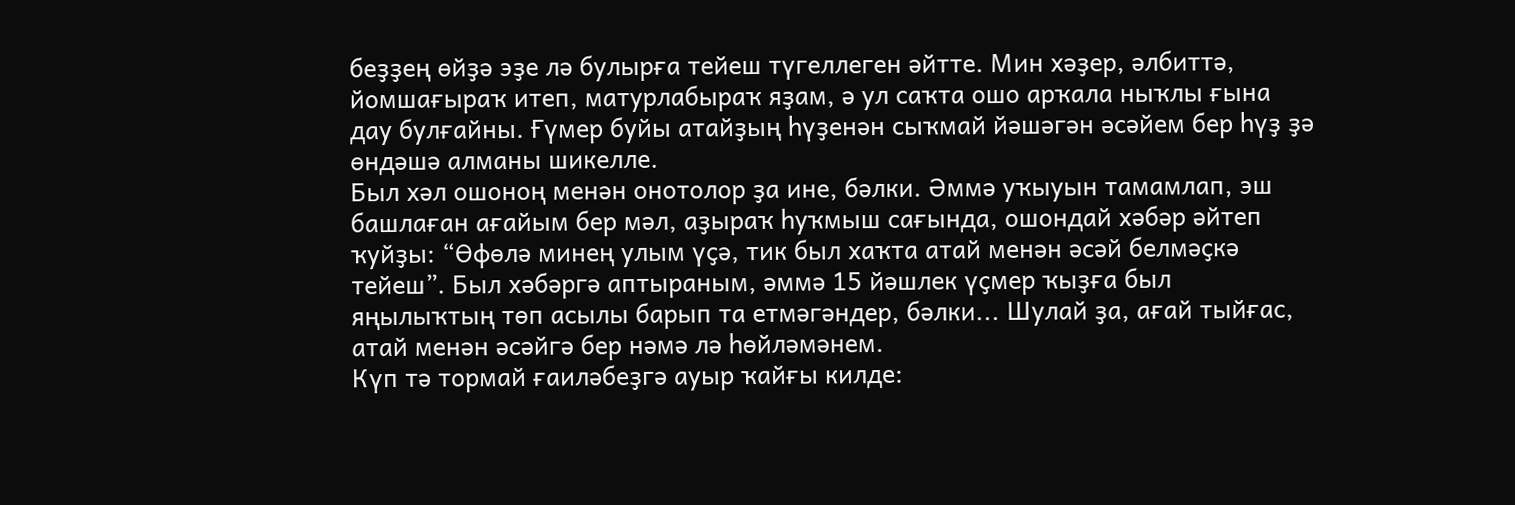беҙҙең өйҙә эҙе лә булырға тейеш түгеллеген әйтте. Мин хәҙер, әлбиттә, йомшағыраҡ итеп, матурлабыраҡ яҙам, ә ул саҡта ошо арҡала ныҡлы ғына дау булғайны. Ғүмер буйы атайҙың һүҙенән сыҡмай йәшәгән әсәйем бер һүҙ ҙә өндәшә алманы шикелле.
Был хәл ошоноң менән онотолор ҙа ине, бәлки. Әммә уҡыуын тамамлап, эш башлаған ағайым бер мәл, аҙыраҡ һуҡмыш сағында, ошондай хәбәр әйтеп ҡуйҙы: “Өфөлә минең улым үҫә, тик был хаҡта атай менән әсәй белмәҫкә тейеш”. Был хәбәргә аптыраным, әммә 15 йәшлек үҫмер ҡыҙға был яңылыҡтың төп асылы барып та етмәгәндер, бәлки... Шулай ҙа, ағай тыйғас, атай менән әсәйгә бер нәмә лә һөйләмәнем.
Күп тә тормай ғаиләбеҙгә ауыр ҡайғы килде: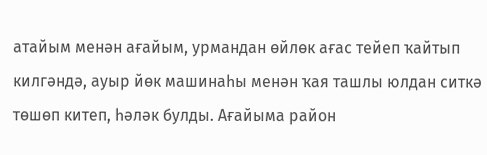атайым менән ағайым, урмандан өйлөк ағас тейеп ҡайтып килгәндә, ауыр йөк машинаһы менән ҡая ташлы юлдан ситкә төшөп китеп, һәләк булды. Ағайыма район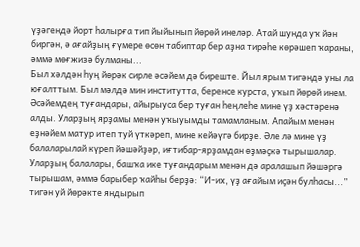үҙәгендә йорт һалырға тип йыйынып йөрөй инеләр. Атай шунда уҡ йән биргән, ә ағайҙың ғүмере өсөн табиптар бер аҙна тирәһе көрәшеп ҡараны, әммә мөғжизә булманы...
Был хәлдән һуң йөрәк сирле әсәйем дә биреште. Йыл ярым тигәндә уны ла юғалттым. Был мәлдә мин институтта, беренсе курста, уҡып йөрөй инем. Әсәйемдең туғандары, айырыуса бер туған һеңлеһе мине үҙ хәстәренә алды. Уларҙың ярҙамы менән уҡыуымды тамамланым. Апайым менән еҙнәйем матур итеп туй үткәреп, мине кейәүгә бирҙе. Әле лә мине үҙ балаларылай күреп йәшәйҙәр, иғтибар-ярҙамдан өҙмәҫкә тырышалар. Уларҙың балалары, башҡа ике туғандарым менән дә аралашып йәшәргә тырышам, әммә барыбер ҡайһы берҙә: “И-их, үҙ ағайым иҫән булһасы...” тигән уй йөрәкте яндырып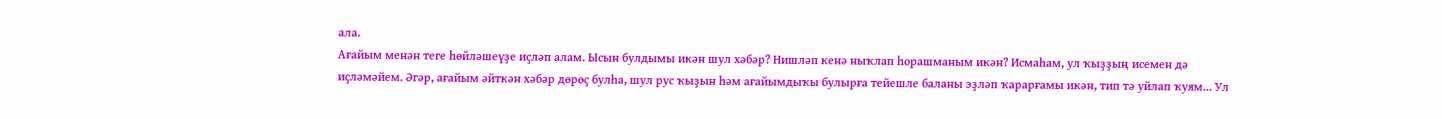ала.
Ағайым менән теге һөйләшеүҙе иҫләп алам. Ысын булдымы икән шул хәбәр? Нишләп кенә ныҡлап һорашманым икән? Исмаһам, ул ҡыҙҙың исемен дә иҫләмәйем. Әгәр, ағайым әйткән хәбәр дөрөҫ булһа, шул рус ҡыҙын һәм ағайымдыҡы булырға тейешле баланы эҙләп ҡарарғамы икән, тип тә уйлап ҡуям... Ул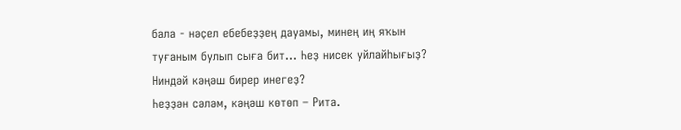бала - нәҫел ебебеҙҙең дауамы, минең иң яҡын туғаным булып сыға бит... Һеҙ нисек уйлайһығыҙ? Ниндәй кәңәш бирер инегеҙ?
Һеҙҙән сәләм, кәңәш көтөп – Рита.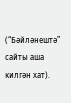(“Бәйләнештә” сайты аша килгән хат).